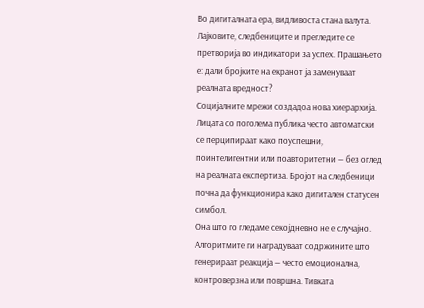Во дигиталната ера, видливоста стана валута. Лајковите, следбениците и прегледите се претворија во индикатори за успех. Прашањето е: дали бројките на екранот ја заменуваат реалната вредност?
Социјалните мрежи создадоа нова хиерархија. Лицата со поголема публика често автоматски се перципираат како поуспешни, поинтелигентни или поавторитетни — без оглед на реалната експертиза. Бројот на следбеници почна да функционира како дигитален статусен симбол.
Она што го гледаме секојдневно не е случајно. Алгоритмите ги наградуваат содржините што генерираат реакција — често емоционална, контроверзна или површна. Тивката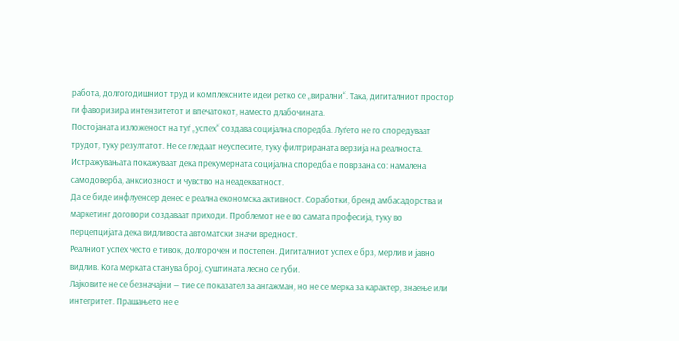работа, долгогодишниот труд и комплексните идеи ретко се „вирални“. Така, дигиталниот простор ги фаворизира интензитетот и впечатокот, наместо длабочината.
Постојаната изложеност на туѓ „успех“ создава социјална споредба. Луѓето не го споредуваат трудот, туку резултатот. Не се гледаат неуспесите, туку филтрираната верзија на реалноста. Истражувањата покажуваат дека прекумерната социјална споредба е поврзана со: намалена самодоверба, анксиозност и чувство на неадекватност.
Да се биде инфлуенсер денес е реална економска активност. Соработки, бренд амбасадорства и маркетинг договори создаваат приходи. Проблемот не е во самата професија, туку во перцепцијата дека видливоста автоматски значи вредност.
Реалниот успех често е тивок, долгорочен и постепен. Дигиталниот успех е брз, мерлив и јавно видлив. Кога мерката станува број, суштината лесно се губи.
Лајковите не се безначајни — тие се показател за ангажман, но не се мерка за карактер, знаење или интегритет. Прашањето не е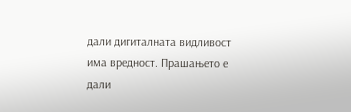дали дигиталната видливост има вредност. Прашањето е дали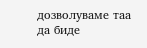дозволуваме таа да биде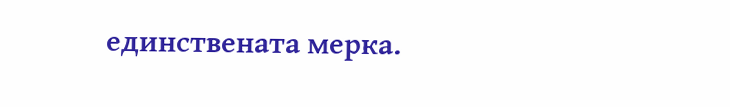единствената мерка.